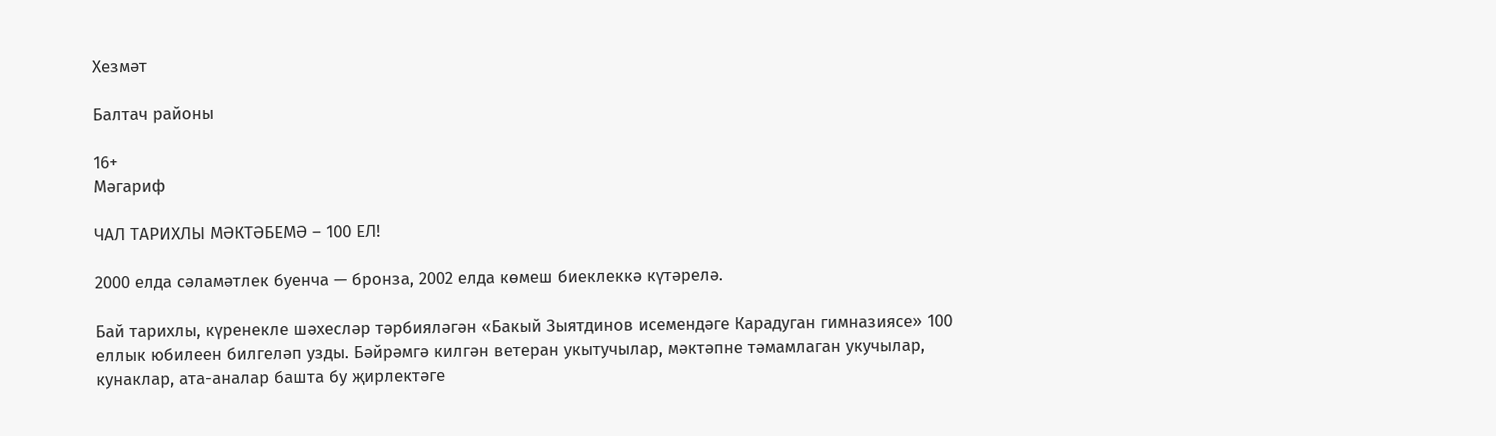Хезмәт

Балтач районы

16+
Мәгариф

ЧАЛ ТАРИХЛЫ МӘКТӘБЕМӘ – 100 ЕЛ!

2000 елда сәламәтлек буенча — бронза, 2002 елда көмеш биеклеккә күтәрелә.

Бай тарихлы, күренекле шәхесләр тәрбияләгән «Бакый Зыятдинов исемендәге Карадуган гимназиясе» 100 еллык юбилеен билгеләп узды. Бәйрәмгә килгән ветеран укытучылар, мәктәпне тәмамлаган укучылар, кунаклар, ата-аналар башта бу җирлектәге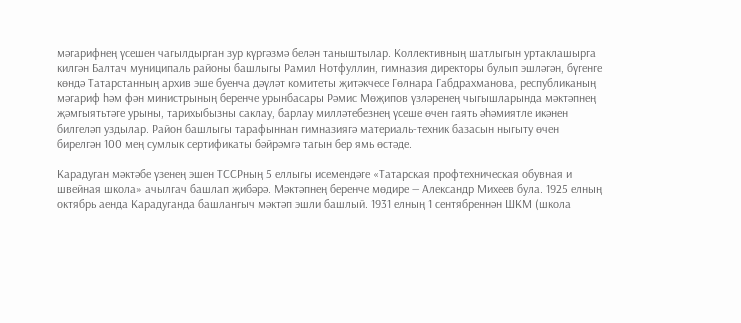мәгарифнең үсешен чагылдырган зур күргәзмә белән таныштылар. Коллективның шатлыгын уртаклашырга килгән Балтач муниципаль районы башлыгы Рамил Нотфуллин, гимназия директоры булып эшләгән, бүгенге көндә Татарстанның архив эше буенча дәүләт комитеты җитәкчесе Гөлнара Габдрахманова, республиканың мәгариф һәм фән министрының беренче урынбасары Рәмис Мөҗипов үзләренең чыгышларында мәктәпнең җәмгыятьтәге урыны, тарихыбызны саклау, барлау милләтебезнең үсеше өчен гаять әһәмиятле икәнен билгеләп уздылар. Район башлыгы тарафыннан гимназиягә материаль-техник базасын ныгыту өчен бирелгән 100 мең сумлык сертификаты бәйрәмгә тагын бер ямь өстәде.

Карадуган мәктәбе үзенең эшен ТССРның 5 еллыгы исемендәге «Татарская профтехническая обувная и швейная школа» ачылгач башлап җибәрә. Мәктәпнең беренче мөдире — Александр Михеев була. 1925 елның октябрь аенда Карадуганда башлангыч мәктәп эшли башлый. 1931 елның 1 сентябреннән ШКМ (школа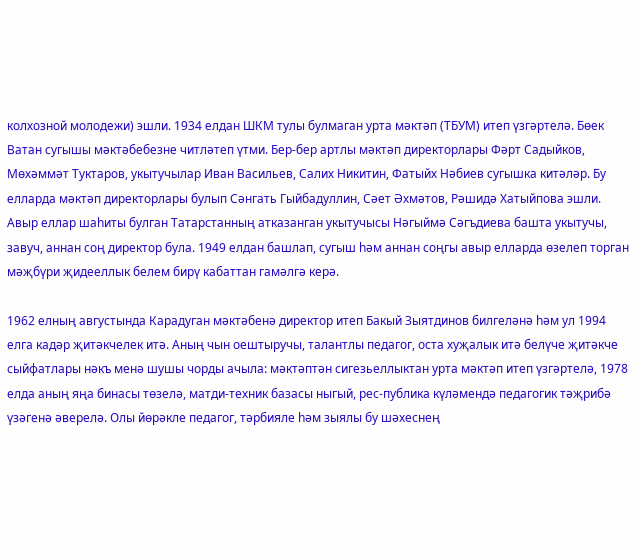колхозной молодежи) эшли. 1934 елдан ШКМ тулы булмаган урта мәктәп (ТБУМ) итеп үзгәртелә. Бөек Ватан сугышы мәктәбебезне читләтеп үтми. Бер-бер артлы мәктәп директорлары Фәрт Садыйков, Мөхәммәт Туктаров, укытучылар Иван Васильев, Салих Никитин, Фатыйх Нәбиев сугышка китәләр. Бу елларда мәктәп директорлары булып Сәнгать Гыйбадуллин, Сәет Әхмәтов, Рәшидә Хатыйпова эшли. Авыр еллар шаһиты булган Татарстанның атказанган укытучысы Нәгыймә Сәгъдиева башта укытучы, завуч, аннан соң директор була. 1949 елдан башлап, сугыш һәм аннан соңгы авыр елларда өзелеп торган мәҗбүри җидееллык белем бирү кабаттан гамәлгә керә.

1962 елның августында Карадуган мәктәбенә директор итеп Бакый Зыятдинов билгеләнә һәм ул 1994 елга кадәр җитәкчелек итә. Аның чын оештыручы, талантлы педагог, оста хуҗалык итә белүче җитәкче сыйфатлары нәкъ менә шушы чорды ачыла: мәктәптән сигезьеллыктан урта мәктәп итеп үзгәртелә, 1978 елда аның яңа бинасы төзелә, матди-техник базасы ныгый, рес-публика күләмендә педагогик тәҗрибә үзәгенә әверелә. Олы йөрәкле педагог, тәрбияле һәм зыялы бу шәхеснең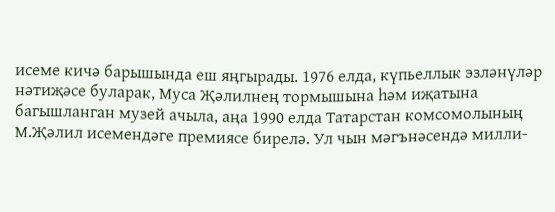исеме кичә барышында еш яңгырады. 1976 елда, күпьеллык эзләнүләр нәтиҗәсе буларак, Муса Җәлилнең тормышына һәм иҗатына багышланган музей ачыла, аңа 1990 елда Татарстан комсомолының М.Җәлил исемендәге премиясе бирелә. Ул чын мәгънәсендә милли-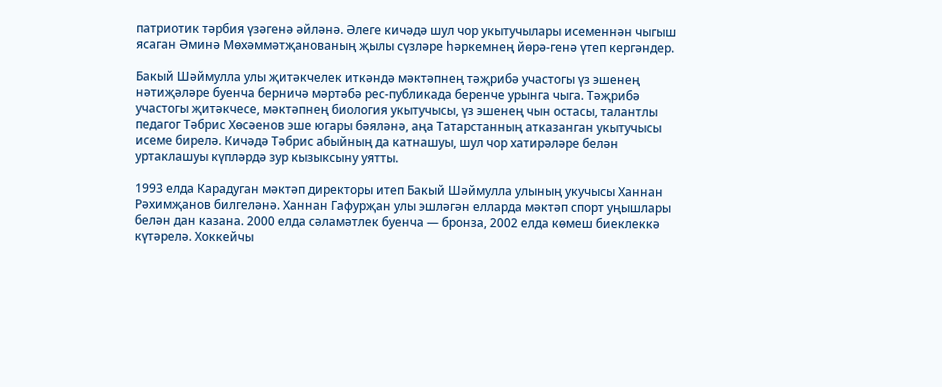патриотик тәрбия үзәгенә әйләнә. Әлеге кичәдә шул чор укытучылары исеменнән чыгыш ясаган Әминә Мөхәммәтҗанованың җылы сүзләре һәркемнең йөрә-генә үтеп кергәндер.

Бакый Шәймулла улы җитәкчелек иткәндә мәктәпнең тәҗрибә участогы үз эшенең нәтиҗәләре буенча берничә мәртәбә рес-публикада беренче урынга чыга. Тәҗрибә участогы җитәкчесе, мәктәпнең биология укытучысы, үз эшенең чын остасы, талантлы педагог Тәбрис Хөсәенов эше югары бәяләнә, аңа Татарстанның атказанган укытучысы исеме бирелә. Кичәдә Тәбрис абыйның да катнашуы, шул чор хатирәләре белән уртаклашуы күпләрдә зур кызыксыну уятты.

1993 елда Карадуган мәктәп директоры итеп Бакый Шәймулла улының укучысы Ханнан Рәхимҗанов билгеләнә. Ханнан Гафурҗан улы эшләгән елларда мәктәп спорт уңышлары белән дан казана. 2000 елда сәламәтлек буенча — бронза, 2002 елда көмеш биеклеккә күтәрелә. Хоккейчы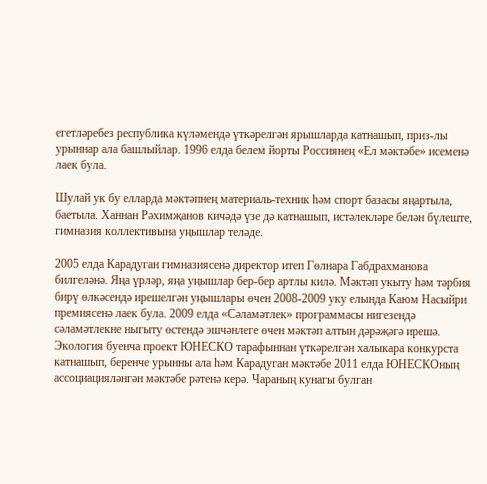егетләребез республика күләмендә үткәрелгән ярышларда катнашып, приз-лы урыннар ала башлыйлар. 1996 елда белем йорты Россиянең «Ел мәктәбе» исеменә лаек була.

Шулай ук бу елларда мәктәпнең материаль-техник һәм спорт базасы яңартыла, баетыла. Ханнан Рәхимҗанов кичәдә үзе дә катнашып, истәлекләре белән бүлеште, гимназия коллективына уңышлар теләде.

2005 елда Карадуган гимназиясенә директор итеп Гөлнара Габдрахманова билгеләнә. Яңа үрләр, яңа уңышлар бер-бер артлы килә. Мәктәп укыту һәм тәрбия бирү өлкәсендә ирешелгән уңышлары өчен 2008-2009 уку елында Каюм Насыйри премиясенә лаек була. 2009 елда «Сәламәтлек» программасы нигезендә сәламәтлекне ныгыту өстендә эшчәнлеге өчен мәктәп алтын дәрәҗәгә ирешә. Экология буенча проект ЮНЕСКО тарафыннан үткәрелгән халыкара конкурста катнашып, беренче урынны ала һәм Карадуган мәктәбе 2011 елда ЮНЕСКОның ассоциацияләнгән мәктәбе рәтенә керә. Чараның кунагы булган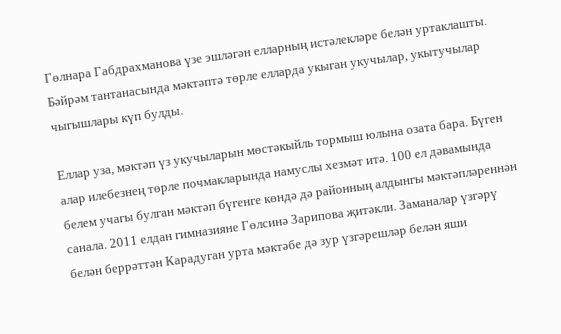Гөлнара Габдрахманова үзе эшләгән елларның истәлекләре белән уртаклашты.
Бәйрәм тантанасында мәктәптә төрле елларда укыган укучылар, укытучылар чыгышлары күп булды.

Еллар уза, мәктәп үз укучыларын мөстәкыйль тормыш юлына озата бара. Бүген алар илебезнең төрле почмакларында намуслы хезмәт итә. 100 ел дәвамында белем учагы булган мәктәп бүгенге көндә дә районның алдынгы мәктәпләреннән санала. 2011 елдан гимназияне Гөлсинә Зарипова җитәкли. Заманалар үзгәрү белән беррәттән Карадуган урта мәктәбе дә зур үзгәрешләр белән яши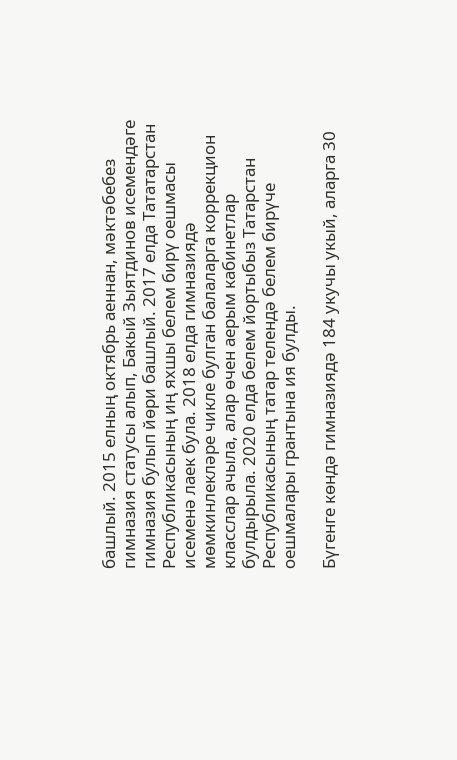башлый. 2015 елның октябрь аеннан, мәктәбебез гимназия статусы алып, Бакый Зыятдинов исемендәге гимназия булып йөри башлый. 2017 елда Тататарстан Республикасының иң яхшы белем бирү оешмасы исеменә лаек була. 2018 елда гимназиядә мөмкинлекләре чикле булган балаларга коррекцион класслар ачыла, алар өчен аерым кабинетлар булдырыла. 2020 елда белем йортыбыз Татарстан Республикасының татар телендә белем бирүче оешмалары грантына ия булды.

Бүгенге көндә гимназиядә 184 укучы укый, аларга 30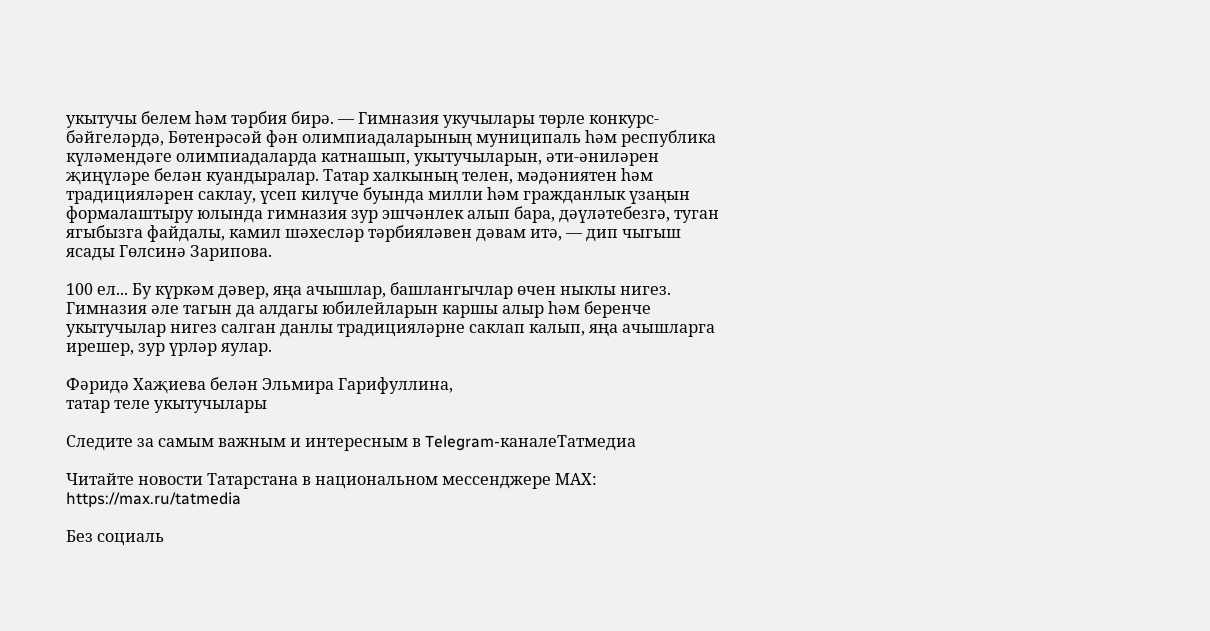укытучы белем һәм тәрбия бирә. — Гимназия укучылары төрле конкурс-бәйгеләрдә, Бөтенрәсәй фән олимпиадаларының муниципаль һәм республика күләмендәге олимпиадаларда катнашып, укытучыларын, әти-әниләрен җиңүләре белән куандыралар. Татар халкының телен, мәдәниятен һәм традицияләрен саклау, үсеп килүче буында милли һәм гражданлык үзаңын формалаштыру юлында гимназия зур эшчәнлек алып бара, дәүләтебезгә, туган ягыбызга файдалы, камил шәхесләр тәрбияләвен дәвам итә, — дип чыгыш ясады Гөлсинә Зарипова.

100 ел... Бу күркәм дәвер, яңа ачышлар, башлангычлар өчен ныклы нигез. Гимназия әле тагын да алдагы юбилейларын каршы алыр һәм беренче укытучылар нигез салган данлы традицияләрне саклап калып, яңа ачышларга ирешер, зур үрләр яулар.

Фәридә Хаҗиева белән Эльмира Гарифуллина,
татар теле укытучылары

Следите за самым важным и интересным в Telegram-каналеТатмедиа

Читайте новости Татарстана в национальном мессенджере MАХ: https://max.ru/tatmedia

Без социаль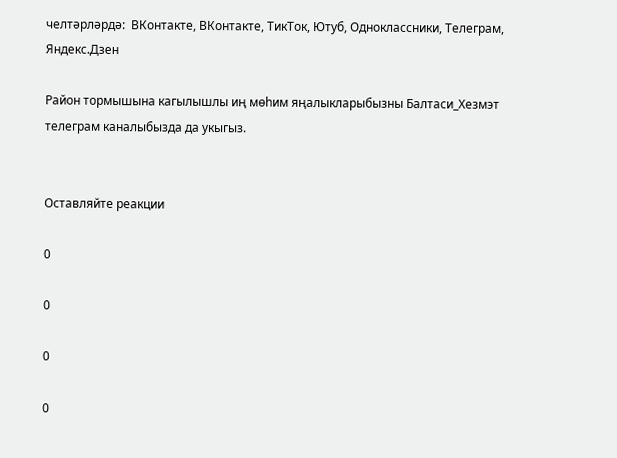челтәрләрдә:  ВКонтакте, ВКонтакте, ТикТок, Ютуб, Одноклассники, Телеграм, Яндекс.Дзен

Район тормышына кагылышлы иң мөһим яңалыкларыбызны Балтаси_Хезмэт телеграм каналыбызда да укыгыз.


Оставляйте реакции

0

0

0

0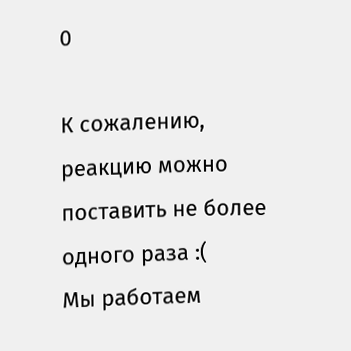0

К сожалению, реакцию можно поставить не более одного раза :(
Мы работаем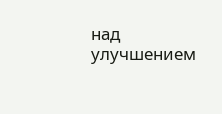над улучшением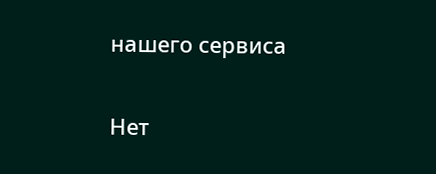нашего сервиса

Нет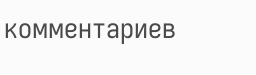комментариев